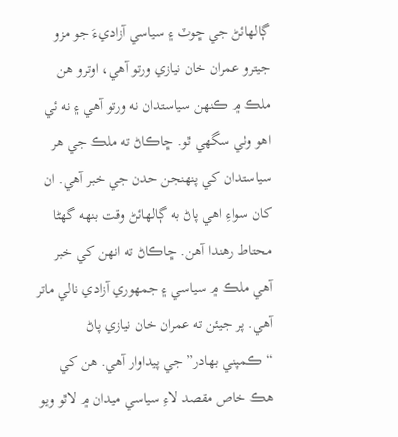ڳالهائڻ جي ڇوٽ ۽ سياسي آزاديءَ جو مزو جيترو عمران خان نيازي ورتو آهي، اوترو هن ملڪ ۾ ڪنهن سياستدان نه ورتو آهي ۽ نه ئي اهو وٺي سگهي ٿو. ڇاڪاڻ ته ملڪ جي هر سياستدان کي پنهنجن حدن جي خبر آهي. ان کان سواءِ اهي پاڻ به ڳالهائڻ وقت بنهه گهڻا محتاط رهندا آهن. ڇاڪاڻ ته انهن کي خبر آهي ملڪ ۾ سياسي ۽ جمهوري آزادي نالي ماتر آهي. پر جيئن ته عمران خان نيازي پاڻ “ڪمپني بهادر” جي پيداوار آهي. هن کي هڪ خاص مقصد لاءِ سياسي ميدان ۾ لاٿو ويو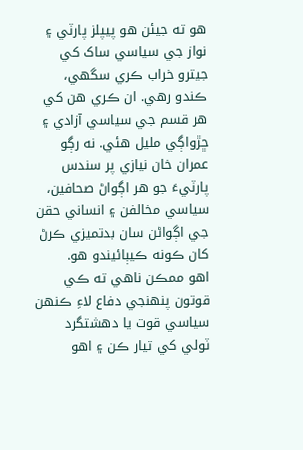هو ته جيئن هو پيپلز پارٽي ۽ نواز جي سياسي ساک کي جيترو خراب ڪري سگهي، ڪندو رهي. ان ڪري هن کي هر قسم جي سياسي آزادي ۽ ڇڙواڳي مليل هئي. نه رڳو عمران خان نيازي پر سندس پارٽيءَ جو هر اڳواڻ صحافين، سياسي مخالفن ۽ انساني حقن جي اڳواڻن سان بدتميزي ڪرڻ کان ڪونه ڪيٻائيندو هو.
اهو ممڪن ناهي ته ڪي قوتون پنهنجي دفاع لاءِ ڪنهن سياسي قوت يا دهشتگرد ٽولي کي تيار ڪن ۽ اهو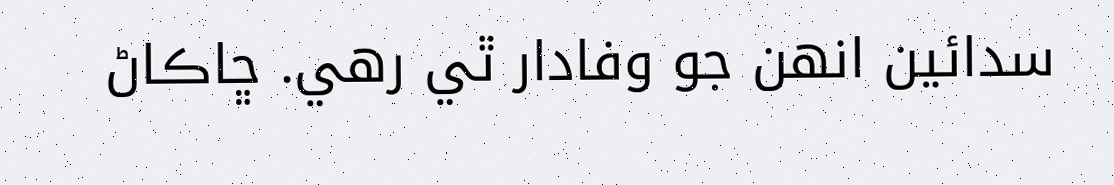سدائين انهن جو وفادار ٿي رهي. ڇاڪاڻ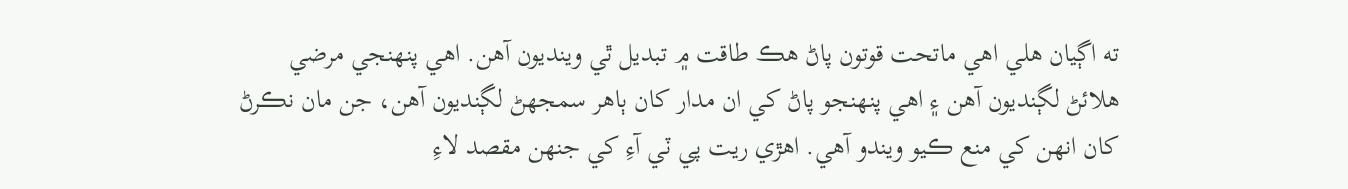ته اڳيان هلي اهي ماتحت قوتون پاڻ هڪ طاقت ۾ تبديل ٿي وينديون آهن. اهي پنهنجي مرضي هلائڻ لڳنديون آهن ۽ اهي پنهنجو پاڻ کي ان مدار کان ٻاهر سمجهڻ لڳنديون آهن، جن مان نڪرڻ کان انهن کي منع ڪيو ويندو آهي. اهڙي ريت پي ٽي آءِ کي جنهن مقصد لاءِ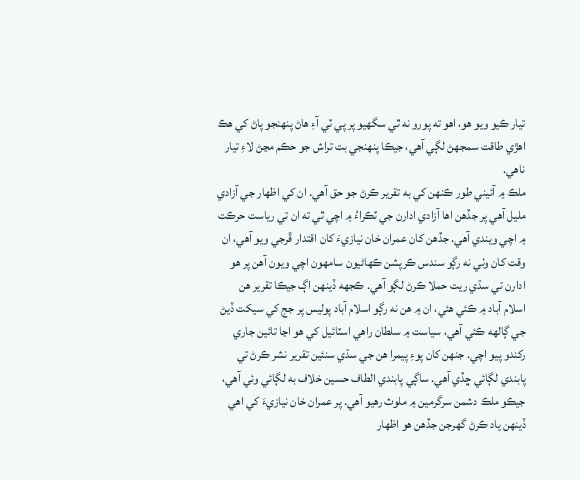تيار ڪيو ويو هو، اهو ته پورو نه ٿي سگهيو پر پي ٽي آءِ هاڻ پنهنجو پاڻ کي هڪ اهڙي طاقت سمجهڻ لڳي آهي، جيڪا پنهنجي بت تراش جو حڪم مڃڻ لاءِ تيار ناهي.
ملڪ ۾ آئيني طور ڪنهن کي به تقرير ڪرڻ جو حق آهي. ان کي اظهار جي آزادي مليل آهي پر جڏهن اها آزادي ادارن جي ٽڪراءُ ۾ اچي ٿي ته ان تي رياست حرڪت ۾ اچي ويندي آهي. جڏهن کان عمران خان نيازيءَ کان اقتدار ڦرجي ويو آهي، ان وقت کان وٺي نه رڳو سندس ڪرپشن ڪهاڻيون سامهون اچي ويون آهن پر هو ادارن تي سڌي ريت حملا ڪرڻ لڳو آهي. ڪجهه ڏينهن اڳ جيڪا تقرير هن اسلام آباد ۾ ڪئي هئي، ان ۾ هن نه رڳو اسلام آباد پوليس پر جج کي سيکت ڏيڻ جي ڳالهه ڪئي آهي، سياست ۾ سلطان راهي اسٽائيل کي هو اڃا تائين جاري رکندو پيو اچي. جنهن کان پوءِ پيمرا هن جي سڌي سنئين تقرير نشر ڪرڻ تي پابندي لڳائي ڇڏي آهي. ساڳي پابندي الطاف حسين خلاف به لڳائي وئي آهي، جيڪو ملڪ دشمن سرگرمين ۾ ملوث رهيو آهي. پر عمران خان نيازيءَ کي اهي ڏينهن ياد ڪرڻ گهرجن جڏهن هو اظهار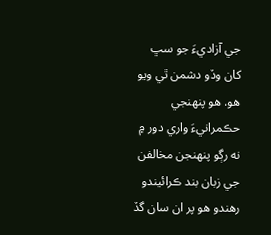جي آزاديءَ جو سڀ کان وڏو دشمن ٿي ويو هو. هو پنهنجي حڪمرانيءَ واري دور ۾ نه رڳو پنهنجن مخالفن جي زبان بند ڪرائيندو رهندو هو پر ان سان گڏ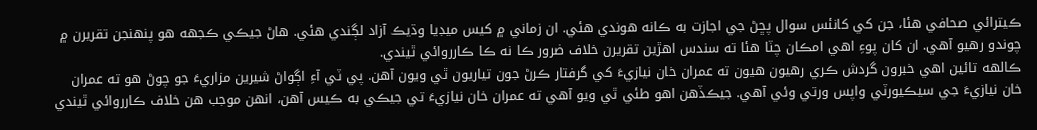ڪيترائي صحافي هئا، جن کي کانئس سوال پڇڻ جي اجازت به ڪانه هوندي هئي. ان زماني ۾ کيس ميڊيا وڌيڪ آزاد لڳندي هئي. هاڻ جيڪي ڪجهه هو پنهنجن تقريرن ۾ چوندو رهيو آهي. ان کان پوءِ اهي امڪان چٽا هئا ته سندس اهڙين تقريرن خلاف ضرور ڪا نه ڪا ڪارروائي ٿيندي.
ڪالهه تائين اهي خبرون گردش ڪري رهيون هيون ته عمران خان نيازيءَ کي گرفتار ڪرڻ جون تياريون ٿي ويون آهن. پي ٽي آءِ اڳواڻ شيرين مزاريءَ جو چوڻ هو ته عمران خان نيازيءَ جي سيڪيورٽي واپس ورتي وئي آهي. جيڪڏهن اهو طئي ٿي ويو آهي ته عمران خان نيازيءَ تي جيڪي به ڪيس آهن، انهن موجب هن خلاف ڪارروائي ٿيندي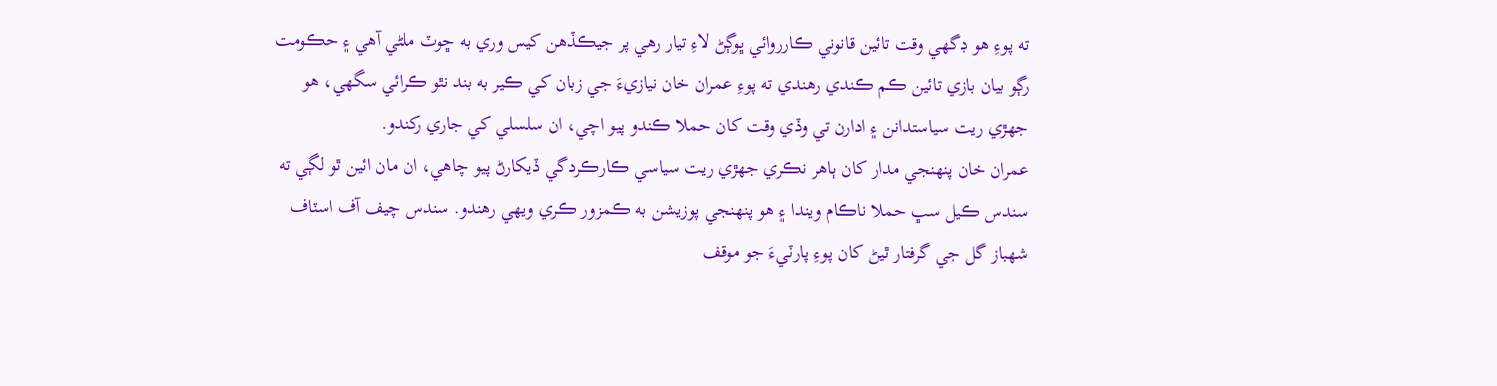ته پوءِ هو ڊگهي وقت تائين قانوني ڪارروائي ڀوڳڻ لاءِ تيار رهي پر جيڪڏهن کيس وري به ڇوٽ ملڻي آهي ۽ حڪومت رڳو بيان بازي تائين ڪم ڪندي رهندي ته پوءِ عمران خان نيازيءَ جي زبان کي ڪير به بند نٿو ڪرائي سگهي، هو جهڙي ريت سياستدانن ۽ ادارن تي وڏي وقت کان حملا ڪندو پيو اچي، ان سلسلي کي جاري رکندو.
عمران خان پنهنجي مدار کان ٻاهر نڪري جهڙي ريت سياسي ڪارڪردگي ڏيکارڻ پيو چاهي، ان مان ائين ٿو لڳي ته سندس ڪيل سڀ حملا ناڪام ويندا ۽ هو پنهنجي پوزيشن به ڪمزور ڪري ويهي رهندو. سندس چيف آف اسٽاف شهباز گل جي گرفتار ٿيڻ کان پوءِ پارٽيءَ جو موقف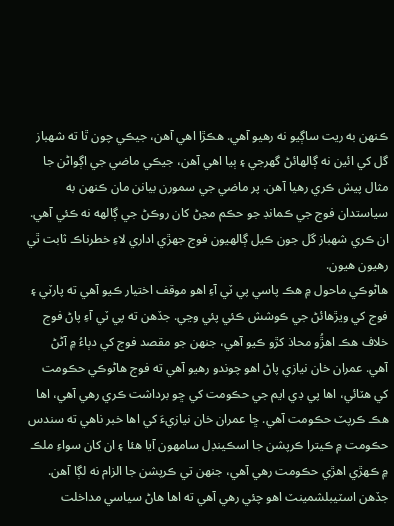ڪنهن به ريت ساڳيو نه رهيو آهي. هڪڙا اهي آهن، جيڪي چون ٿا ته شهباز گل کي ائين نه ڳالهائڻ گهرجي ۽ ٻيا اهي آهن، جيڪي ماضي جي اڳواڻن جا مثال پيش ڪري رهيا آهن. پر ماضي جي سمورن بيانن مان ڪنهن به سياستدان فوج جي ڪمانڊ جو حڪم مڃڻ کان روڪڻ جي ڳالهه نه ڪئي آهي. ان ڪري شهباز گل جون ڪيل ڳالهيون فوج جهڙي اداري لاءِ خطرناڪ ثابت ٿي رهيون هيون.
هاڻوڪي ماحول ۾ هڪ پاسي پي ٽي آءِ اهو موقف اختيار ڪيو آهي ته پارٽي ۽ فوج کي ويڙهائڻ جي ڪوشش ڪئي پئي وڃي. جڏهن ته پي ٽي آءِ پاڻ فوج خلاف هڪ اهڙُو محاذ کڙو ڪيو آهي، جنهن جو مقصد فوج کي دٻاءُ ۾ آڻڻ آهي. عمران خان نيازي پاڻ اهو چوندو رهيو آهي ته فوج هاڻوڪي حڪومت کي هٽائي، اها پي ڊي ايم جي حڪومت کي ڇو برداشت ڪري رهي آهي، اها هڪ ڪرپٽ حڪومت آهي. ڇا عمران خان نيازيءَ کي اها خبر ناهي ته سندس حڪومت ۾ ڪيترا ڪرپشن جا اسڪينڊل سامهون آيا هئا ۽ ان کان سواءِ ملڪ ۾ ڪهڙي اهڙي حڪومت رهي آهي، جنهن تي ڪرپشن جا الزام نه لڳا آهن. جڏهن اسٽيبلشمينٽ اهو چئي رهي آهي ته اها هاڻ سياسي مداخلت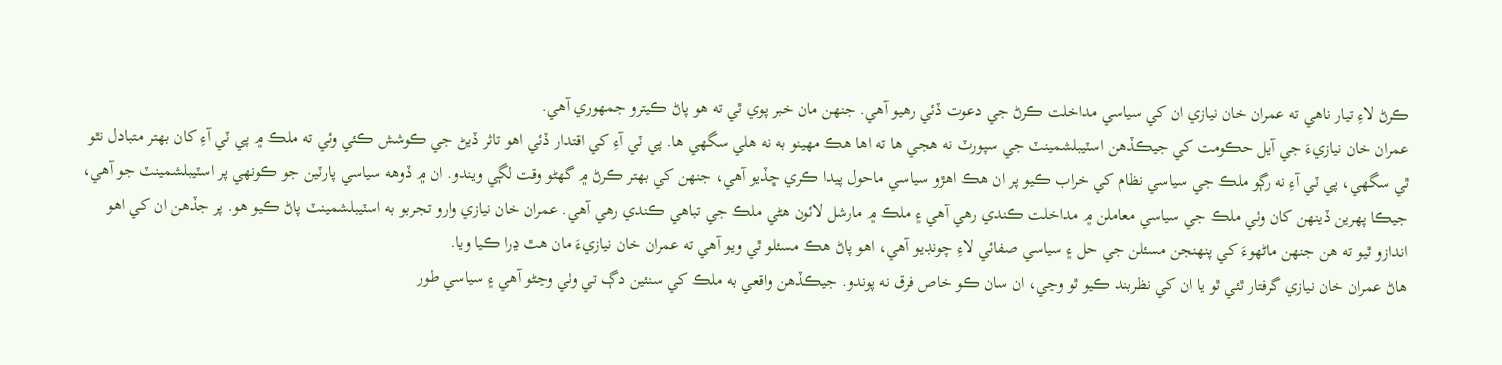ڪرڻ لاءِ تيار ناهي ته عمران خان نيازي ان کي سياسي مداخلت ڪرڻ جي دعوت ڏئي رهيو آهي. جنهن مان خبر پوي ٿي ته هو پاڻ ڪيترو جمهوري آهي.
عمران خان نيازيءَ جي آيل حڪومت کي جيڪڏهن اسٽيبلشمينٽ جي سپورٽ نه هجي ها ته اها هڪ مهينو به نه هلي سگهي ها. پي ٽي آءِ کي اقتدار ڏئي اهو تاثر ڏيڻ جي ڪوشش ڪئي وئي ته ملڪ ۾ پي ٽي آءِ کان بهتر متبادل نٿو ٿي سگهي، پي ٽي آءِ نه رڳو ملڪ جي سياسي نظام کي خراب ڪيو پر ان هڪ اهڙو سياسي ماحول پيدا ڪري ڇڏيو آهي، جنهن کي بهتر ڪرڻ ۾ گهڻو وقت لڳي ويندو. ان ۾ ڏوهه سياسي پارٽين جو ڪونهي پر اسٽيبلشمينٽ جو آهي، جيڪا پهرين ڏينهن کان وٺي ملڪ جي سياسي معاملن ۾ مداخلت ڪندي رهي آهي ۽ ملڪ ۾ مارشل لائون هڻي ملڪ جي تباهي ڪندي رهي آهي. عمران خان نيازي وارو تجربو به اسٽيبلشمينٽ پاڻ ڪيو هو. پر جڏهن ان کي اهو اندازو ٿيو ته هن جنهن ماڻهوءَ کي پنهنجن مسئلن جي حل ۽ سياسي صفائي لاءِ چونڊيو آهي، اهو پاڻ هڪ مسئلو ٿي ويو آهي ته عمران خان نيازيءَ مان هٿ ڍرا ڪيا ويا.
هاڻ عمران خان نيازي گرفتار ٿئي ٿو يا ان کي نظربند ڪيو ٿو وڃي، ان سان ڪو خاص فرق نه پوندو. جيڪڏهن واقعي به ملڪ کي سنئين دڳ تي وٺي وڃڻو آهي ۽ سياسي طور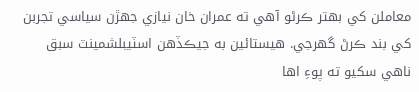معاملن کي بهتر ڪرڻو آهي ته عمران خان نيازي جهڙن سياسي تجربن کي بند ڪرڻ گهرجي. هيستائين به جيڪڏهن اسٽيبلشمينٽ سبق ناهي سکيو ته پوءِ اها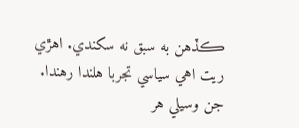ڪڏهن به سبق نه سکندي. اهڙي ريت اهي سياسي تجربا هلندا رهندا. جن وسيلي هر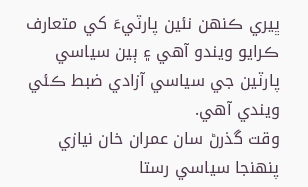ڀيري ڪنهن نئين پارٽيءَ کي متعارف ڪرايو ويندو آهي ۽ ٻين سياسي پارٽين جي سياسي آزادي ضبط ڪئي ويندي آهي.
وقت گذرڻ سان عمران خان نيازي پنهنجا سياسي رستا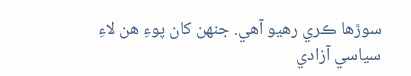سوڙها ڪري رهيو آهي. جنهن کان پوءِ هن لاءِ سياسي آزادي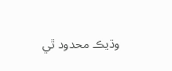وڌيڪ محدود ٿي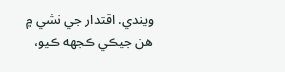ويندي. اقتدار جي نشي ۾ هن جيڪي ڪجهه ڪيو،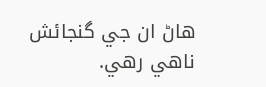هاڻ ان جي گنجائش ناهي رهي.